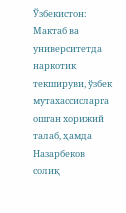Ўзбекистон: Мактаб ва университетда наркотик текшируви, ўзбек мутахассисларга ошган хорижий талаб, ҳамда Назарбеков солиқ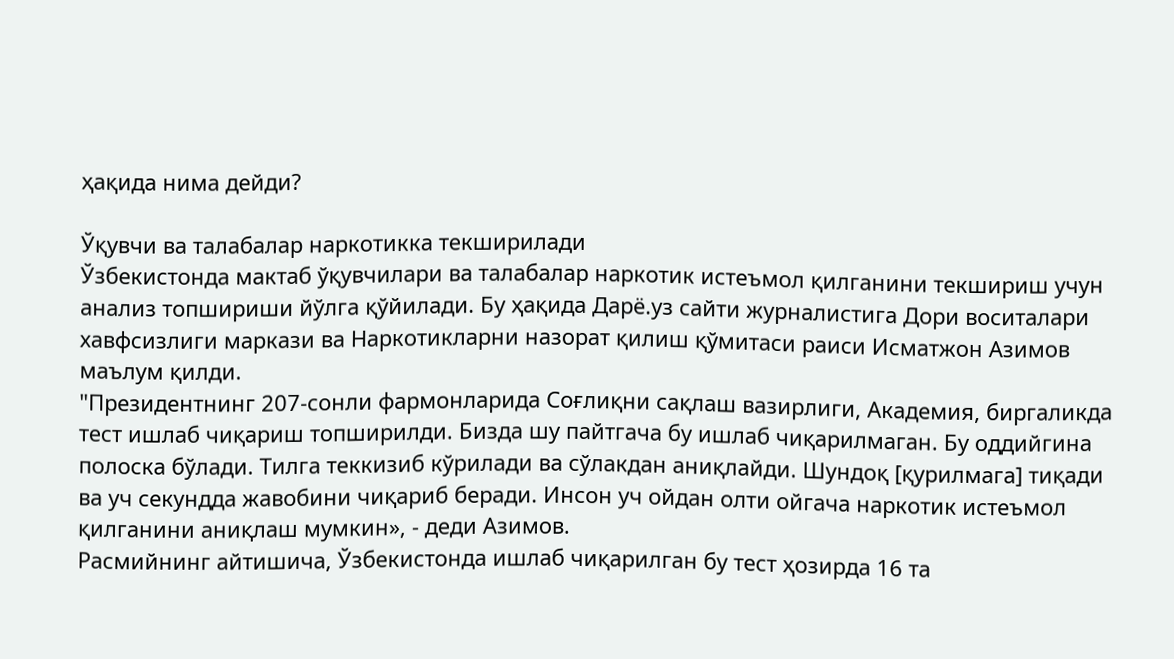ҳақида нима дейди?

Ўқувчи ва талабалар наркотикка текширилади
Ўзбекистонда мактаб ўқувчилари ва талабалар наркотик истеъмол қилганини текшириш учун анализ топшириши йўлга қўйилади. Бу ҳақида Дарё.уз сайти журналистига Дори воситалари хавфсизлиги маркази ва Наркотикларни назорат қилиш қўмитаси раиси Исматжон Азимов маълум қилди.
"Президентнинг 207-сонли фармонларида Соғлиқни сақлаш вазирлиги, Академия, биргаликда тест ишлаб чиқариш топширилди. Бизда шу пайтгача бу ишлаб чиқарилмаган. Бу оддийгина полоска бўлади. Тилга теккизиб кўрилади ва сўлакдан аниқлайди. Шундоқ [қурилмага] тиқади ва уч секундда жавобини чиқариб беради. Инсон уч ойдан олти ойгача наркотик истеъмол қилганини аниқлаш мумкин», - деди Азимов.
Расмийнинг айтишича, Ўзбекистонда ишлаб чиқарилган бу тест ҳозирда 16 та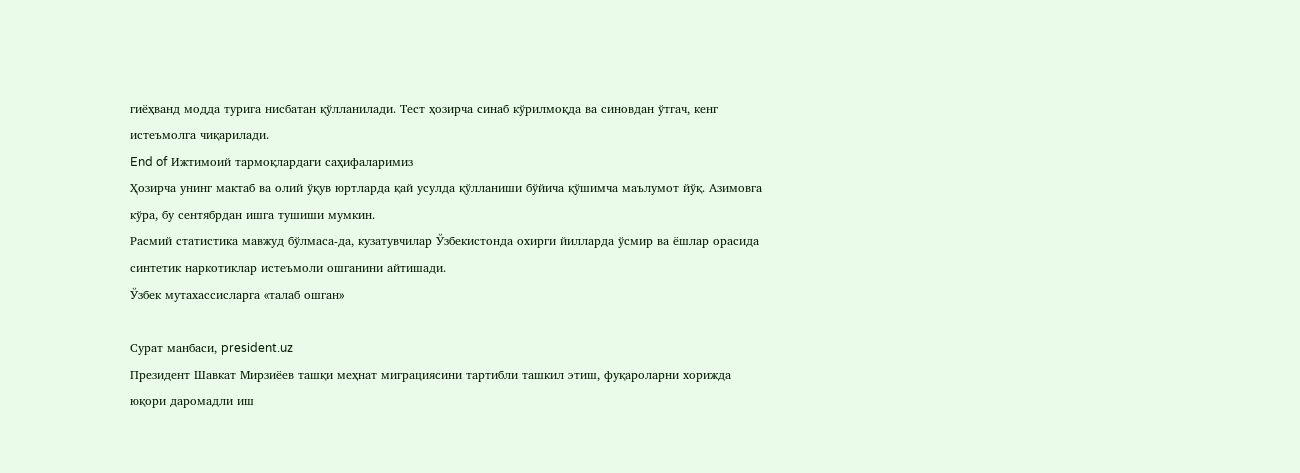гиёҳванд модда турига нисбатан қўлланилади. Тест ҳозирча синаб кўрилмоқда ва синовдан ўтгач, кенг истеъмолга чиқарилади.
End of Ижтимоий тармоқлардаги саҳифаларимиз
Ҳозирча унинг мактаб ва олий ўқув юртларда қай усулда қўлланиши бўйича қўшимча маълумот йўқ. Азимовга кўра, бу сентябрдан ишга тушиши мумкин.
Расмий статистика мавжуд бўлмаса-да, кузатувчилар Ўзбекистонда охирги йилларда ўсмир ва ёшлар орасида синтетик наркотиклар истеъмоли ошганини айтишади.
Ўзбек мутахассисларга «талаб ошган»

Сурат манбаси, president.uz
Президент Шавкат Мирзиёев ташқи меҳнат миграциясини тартибли ташкил этиш, фуқароларни хорижда юқори даромадли иш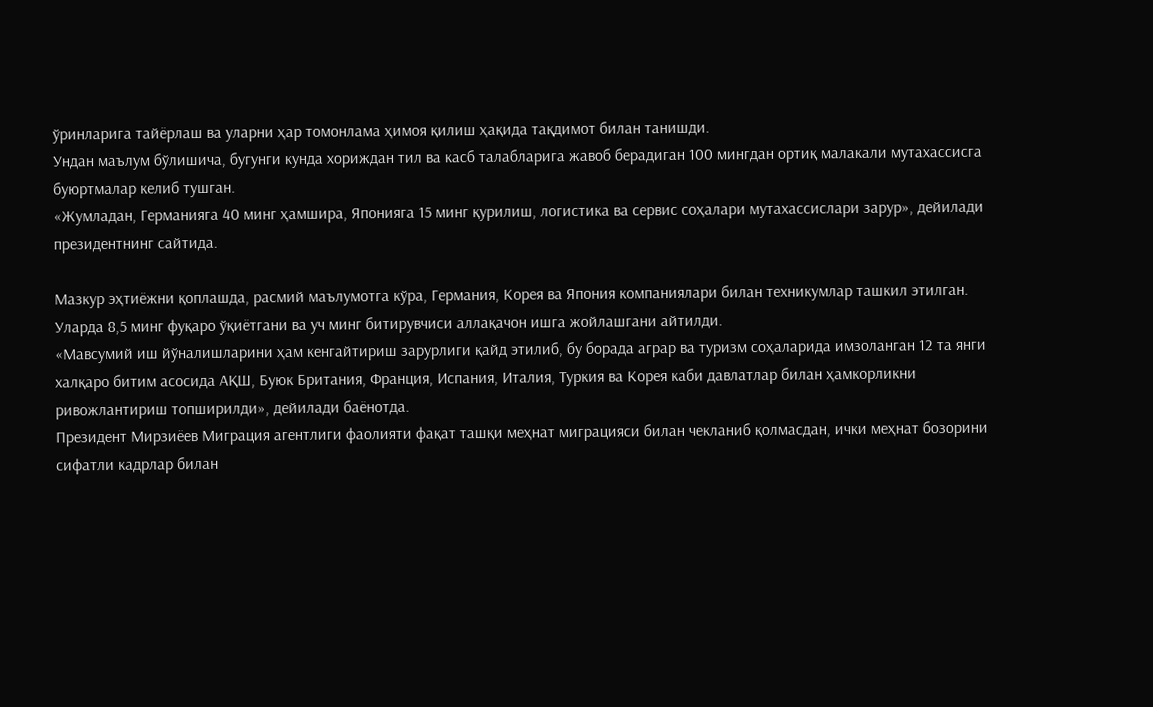ўринларига тайёрлаш ва уларни ҳар томонлама ҳимоя қилиш ҳақида тақдимот билан танишди.
Ундан маълум бўлишича, бугунги кунда хориждан тил ва касб талабларига жавоб берадиган 100 мингдан ортиқ малакали мутахассисга буюртмалар келиб тушган.
«Жумладан, Германияга 40 минг ҳамшира, Японияга 15 минг қурилиш, логистика ва сервис соҳалари мутахассислари зарур», дейилади президентнинг сайтида.

Мазкур эҳтиёжни қоплашда, расмий маълумотга кўра, Германия, Корея ва Япония компаниялари билан техникумлар ташкил этилган. Уларда 8,5 минг фуқаро ўқиётгани ва уч минг битирувчиси аллақачон ишга жойлашгани айтилди.
«Мавсумий иш йўналишларини ҳам кенгайтириш зарурлиги қайд этилиб, бу борада аграр ва туризм соҳаларида имзоланган 12 та янги халқаро битим асосида АҚШ, Буюк Британия, Франция, Испания, Италия, Туркия ва Корея каби давлатлар билан ҳамкорликни ривожлантириш топширилди», дейилади баёнотда.
Президент Мирзиёев Миграция агентлиги фаолияти фақат ташқи меҳнат миграцияси билан чекланиб қолмасдан, ички меҳнат бозорини сифатли кадрлар билан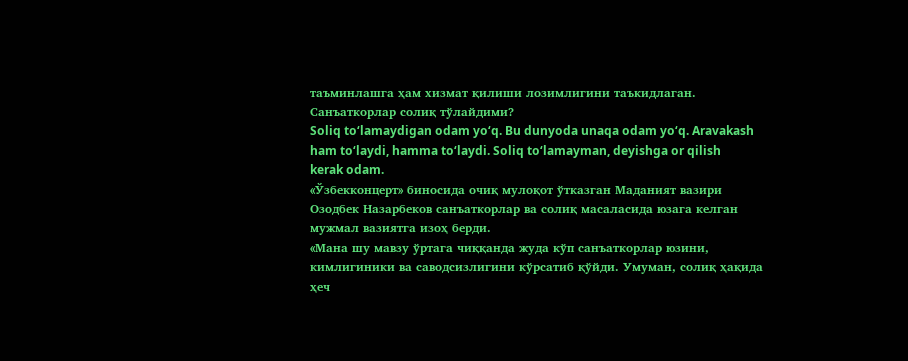таъминлашга ҳам хизмат қилиши лозимлигини таъкидлаган.
Санъаткорлар солиқ тўлайдими?
Soliq to‘lamaydigan odam yo‘q. Bu dunyoda unaqa odam yo‘q. Aravakash ham to‘laydi, hamma to‘laydi. Soliq to‘lamayman, deyishga or qilish kerak odam.
«Ўзбекконцерт» биносида очиқ мулоқот ўтказган Маданият вазири Озодбек Назарбеков санъаткорлар ва солиқ масаласида юзага келган мужмал вазиятга изоҳ берди.
«Мана шу мавзу ўртага чиққанда жуда кўп санъаткорлар юзини, кимлигиники ва саводсизлигини кўрсатиб қўйди. Умуман, солиқ ҳақида ҳеч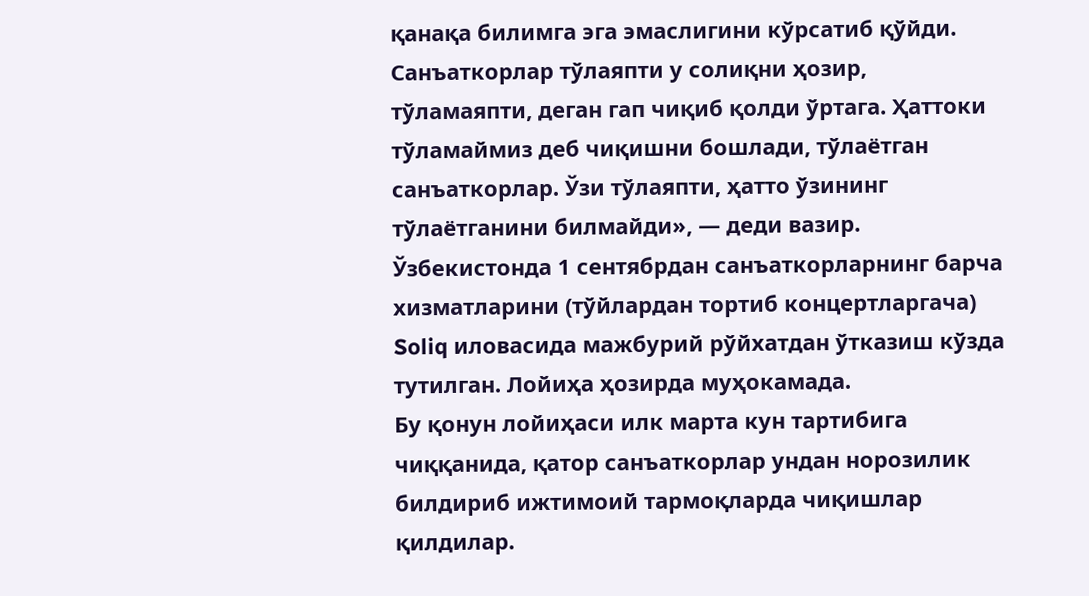қанақа билимга эга эмаслигини кўрсатиб қўйди. Санъаткорлар тўлаяпти у солиқни ҳозир, тўламаяпти, деган гап чиқиб қолди ўртага. Ҳаттоки тўламаймиз деб чиқишни бошлади, тўлаётган санъаткорлар. Ўзи тўлаяпти, ҳатто ўзининг тўлаётганини билмайди», — деди вазир.
Ўзбекистонда 1 сентябрдан санъаткорларнинг барча хизматларини (тўйлардан тортиб концертларгача) Soliq иловасида мажбурий рўйхатдан ўтказиш кўзда тутилган. Лойиҳа ҳозирда муҳокамада.
Бу қонун лойиҳаси илк марта кун тартибига чиққанида, қатор санъаткорлар ундан норозилик билдириб ижтимоий тармоқларда чиқишлар қилдилар.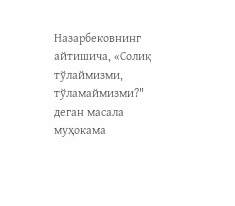Назарбековнинг айтишича, «Солиқ тўлаймизми, тўламаймизми?" деган масала муҳокама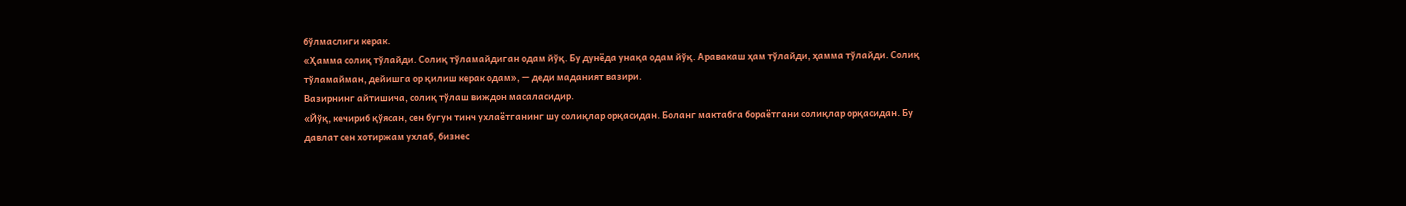бўлмаслиги керак.
«Ҳамма солиқ тўлайди. Солиқ тўламайдиган одам йўқ. Бу дунёда унақа одам йўқ. Аравакаш ҳам тўлайди, ҳамма тўлайди. Солиқ тўламайман, дейишга ор қилиш керак одам», — деди маданият вазири.
Вазирнинг айтишича, солиқ тўлаш виждон масаласидир.
«Йўқ, кечириб қўясан, сен бугун тинч ухлаётганинг шу солиқлар орқасидан. Боланг мактабга бораётгани солиқлар орқасидан. Бу давлат сен хотиржам ухлаб, бизнес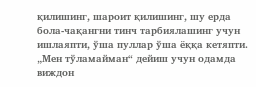қилишинг, шароит қилишинг, шу ерда бола-чақангни тинч тарбиялашинг учун ишлаяпти, ўша пуллар ўша ёққа кетяпти. „Мен тўламайман“ дейиш учун одамда виждон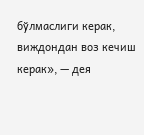бўлмаслиги керак, виждондан воз кечиш керак», — дея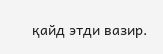қайд этди вазир.